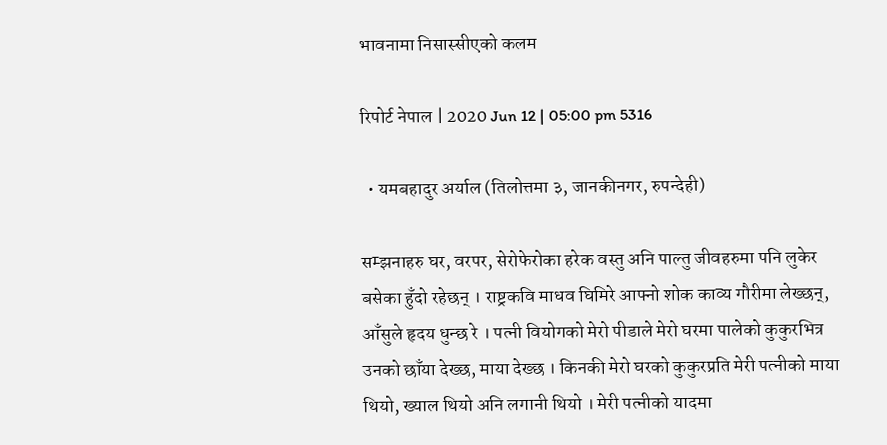भावनामा निसास्सीएको कलम

रिपोर्ट नेपाल | 2020 Jun 12 | 05:00 pm 5316

  • यमबहादुर अर्याल (तिलोत्तमा ३, जानकीनगर, रुपन्देही)

सम्झनाहरु घर, वरपर, सेरोफेरोका हरेक वस्तु अनि पाल्तु जीवहरुमा पनि लुकेर बसेका हुँदो रहेछन् । राष्ट्रकवि माधव घिमिरे आफ्नो शोक काव्य गौरीमा लेख्छन्, आँसुले हृदय धुन्छ रे । पत्नी वियोगको मेरो पीडाले मेरो घरमा पालेको कुकुरभित्र उनको छाँया देख्छ, माया देख्छ । किनकी मेरो घरको कुकुरप्रति मेरी पत्नीको माया थियो, ख्याल थियो अनि लगानी थियो । मेरी पत्नीको यादमा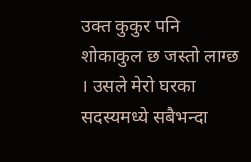उक्त कुकुर पनि शोकाकुल छ जस्तो लाग्छ । उसले मेरो घरका सदस्यमध्ये सबैभन्दा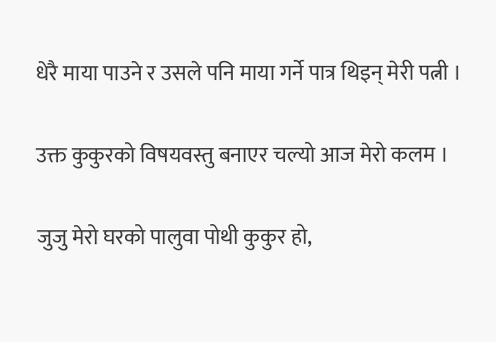धेरै माया पाउने र उसले पनि माया गर्ने पात्र थिइन् मेरी पत्नी ।

उक्त कुकुरको विषयवस्तु बनाएर चल्यो आज मेरो कलम ।

जुजु मेरो घरको पालुवा पोथी कुकुर हो,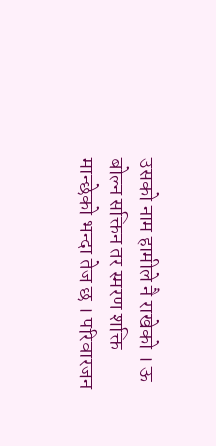उसको नाम हामीले नै राखेको । ऊ बोल्न सक्तिन तर स्मरण शक्ति मान्छेको भन्दा तेज छ । परिवारजन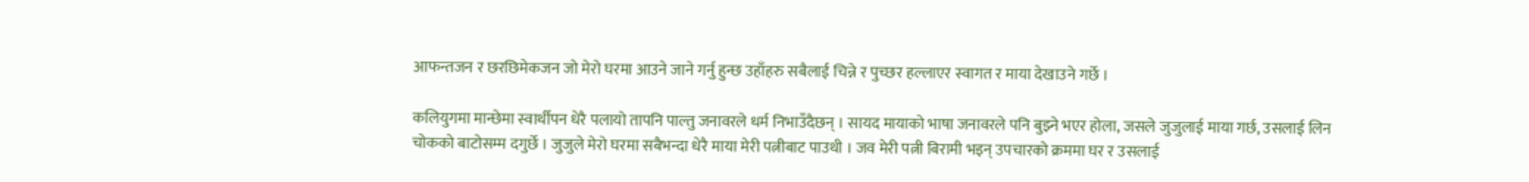आफन्तजन र छरछिमेकजन जो मेरो घरमा आउने जाने गर्नु हुन्छ उहाँहरु सबैलाई चिन्ने र पुच्छर हल्लाएर स्वागत र माया देखाउने गर्छे ।

कलियुगमा मान्छेमा स्वार्थीपन धेरै पलायो तापनि पाल्तु जनावरले धर्म निभाउँदैछन् । सायद मायाको भाषा जनावरले पनि बुझ्ने भएर होला, जसले जुजुलाई माया गर्छ, उसलाई लिन चोकको बाटोसम्म दगुर्छे । जुजुले मेरो घरमा सबैभन्दा धेरै माया मेरी पत्नीबाट पाउथी । जव मेरी पत्नी बिरामी भइन् उपचारको क्रममा घर र उसलाई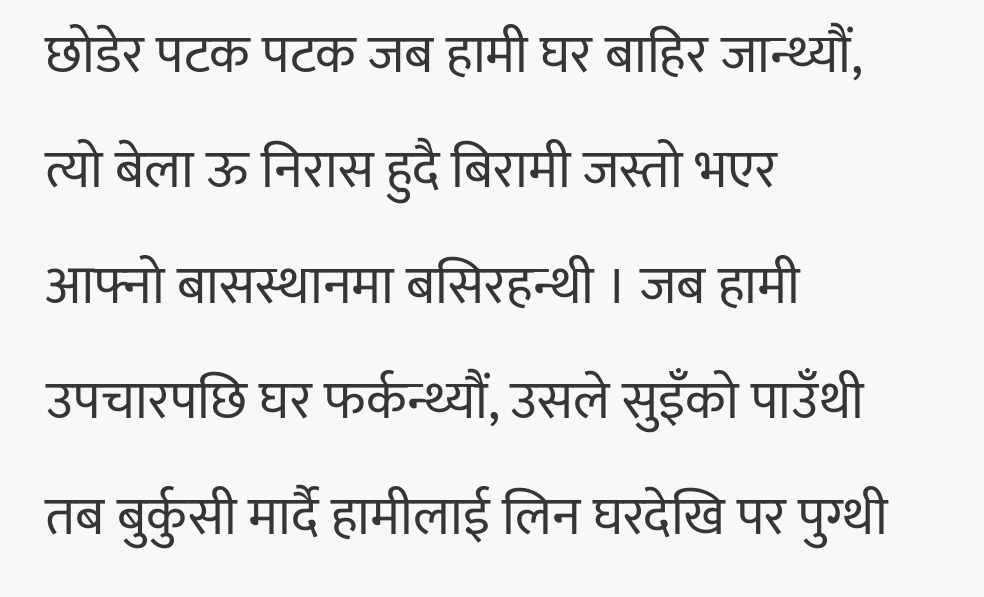छोडेर पटक पटक जब हामी घर बाहिर जान्थ्यौं, त्यो बेला ऊ निरास हुदै बिरामी जस्तो भएर आफ्नो बासस्थानमा बसिरहन्थी । जब हामी उपचारपछि घर फर्कन्थ्यौं, उसले सुइँको पाउँथी तब बुर्कुसी मार्दै हामीलाई लिन घरदेखि पर पुग्थी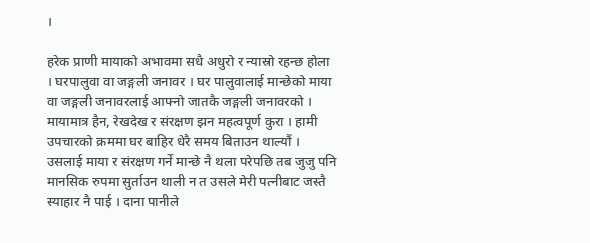।

हरेक प्राणी मायाको अभावमा सधै अधुरो र न्यास्रो रहन्छ होला । घरपालुवा वा जङ्गली जनावर । घर पालुवालाई मान्छेको माया वा जङ्गली जनावरलाई आफ्नो जातकै जङ्गली जनावरको । मायामात्र हैन, रेखदेख र संरक्षण झन महत्वपूर्ण कुरा । हामी उपचारको क्रममा घर बाहिर धेरै समय बिताउन थाल्यौं । उसलाई माया र संरक्षण गर्ने मान्छे नै थला परेपछि तब जुजु पनि मानसिक रुपमा सुर्ताउन थाली न त उसले मेरी पत्नीबाट जस्तै स्याहार नै पाई । दाना पानीले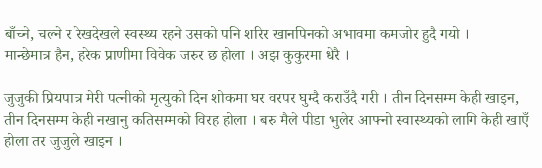बाँच्ने, चल्ने र रेखदेखले स्वस्थ्य रहने उसको पनि शरिर खानपिनको अभावमा कमजोर हुदै गयो ।
मान्छेमात्र हैन, हरेक प्राणीमा विवेक जरुर छ होला । अझ कुकुरमा धेरै ।

जुजुकी प्रियपात्र मेरी पत्नीको मृत्युको दिन शोकमा घर वरपर घुम्दै कराउँदै गरी । तीन दिनसम्म केही खाइन, तीन दिनसम्म केही नखानु कतिसम्मको विरह होला । बरु मैले पीडा भुलेर आफ्नो स्वास्थ्यको लागि केही खाएँ होला तर जुजुले खाइन ।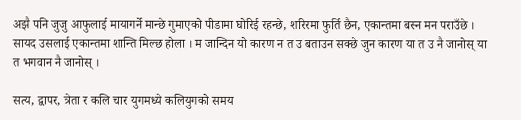अझै पनि जुजु आफुलाई मायागर्ने मान्छे गुमाएको पीडामा घोरिई रहन्छे, शरिरमा फुर्ति छैन, एकान्तमा बस्न मन पराउँछे । सायद उसलाई एकान्तमा शान्ति मिल्छ होला । म जान्दिन यो कारण न त उ बताउन सक्छे जुन कारण या त उ नै जानोस् या त भगवान नै जानोस् ।

सत्य, द्वापर, त्रेता र कलि चार युगमध्ये कलियुगको समय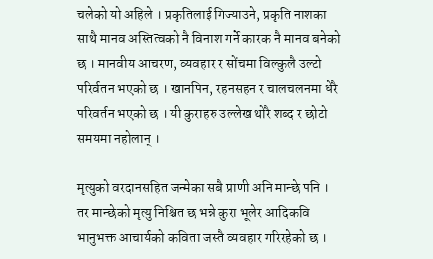चलेको यो अहिले । प्रकृतिलाई गिज्याउने, प्रकृति नाशका साथै मानव अस्तित्वको नै विनाश गर्ने कारक नै मानव बनेको छ । मानवीय आचरण, व्यवहार र सोंचमा विल्कुलै उल्टो परिर्वतन भएको छ । खानपिन, रहनसहन र चालचलनमा धेरै परिवर्तन भएको छ । यी कुराहरु उल्लेख थोरै शब्द र छोटो समयमा नहोलान् ।

मृत्युको वरदानसहित जन्मेका सबै प्राणी अनि मान्छे पनि । तर मान्छेको मृत्यु निश्चित छ भन्ने कुरा भूलेर आदिकवि भानुभक्त आचार्यको कविता जस्तै व्यवहार गरिरहेको छ ।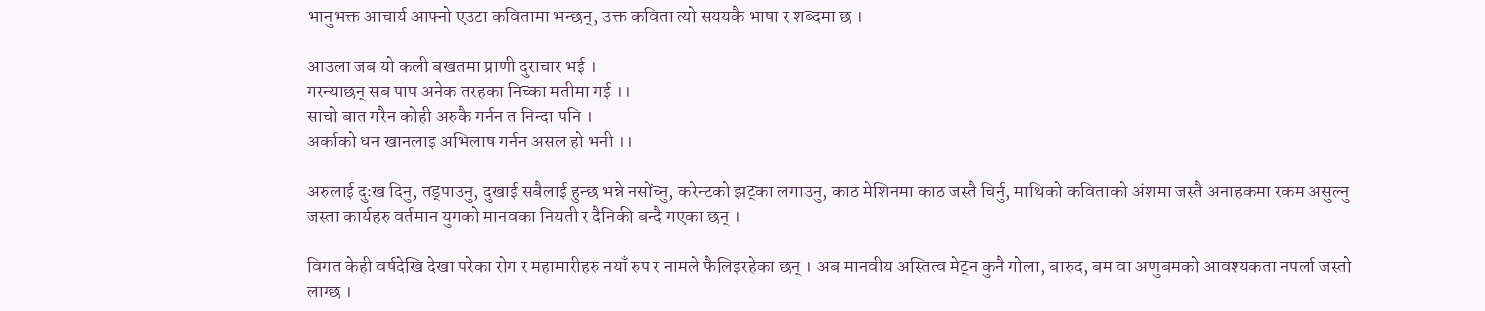भानुभक्त आचार्य आफ्नो एउटा कवितामा भन्छन्, उक्त कविता त्यो सययकै भाषा र शब्दमा छ ।

आउला जब यो कली बखतमा प्राणी दुराचार भई ।
गरन्याछन् सब पाप अनेक तरहका निच्का मतीमा गई ।।
साचो बात गरैन कोही अरुकै गर्नन त निन्दा पनि ।
अर्काको धन खानलाइ अभिलाष गर्नन असल हो भनी ।।

अरुलाई दुःख दिनु, तड्पाउनु, दुखाई सबैलाई हुन्छ भन्ने नसोंच्नु, करेन्टको झट्का लगाउनु, काठ मेशिनमा काठ जस्तै चिर्नु, माथिको कविताको अंशमा जस्तै अनाहकमा रकम असुल्नु जस्ता कार्यहरु वर्तमान युगको मानवका नियती र दैनिकी बन्दै गएका छन् ।

विगत केही वर्षदेखि देखा परेका रोग र महामारीहरु नयाँ रुप र नामले फैलिइरहेका छन् । अब मानवीय अस्तित्व मेट्न कुनै गोला, बारुद, बम वा अणुबमको आवश्यकता नपर्ला जस्तो लाग्छ ।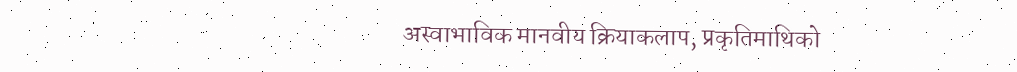अस्वाभाविक मानवीय क्रियाकलाप, प्रकृतिमाथिको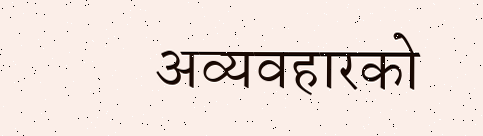अव्यवहारको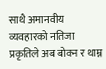साथै अमानवीय व्यवहारको नतिजा प्रकृतिले अब बोक्न र थाम्न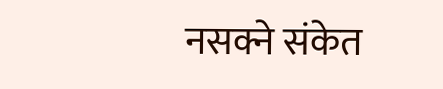नसक्ने संकेत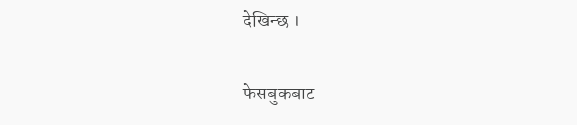देखिन्छ ।

फेसबुकबाट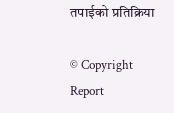तपाईको प्रतिक्रिया

© Copyright Report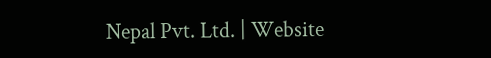Nepal Pvt. Ltd. | Website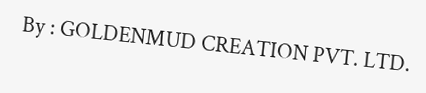By : GOLDENMUD CREATION PVT. LTD.